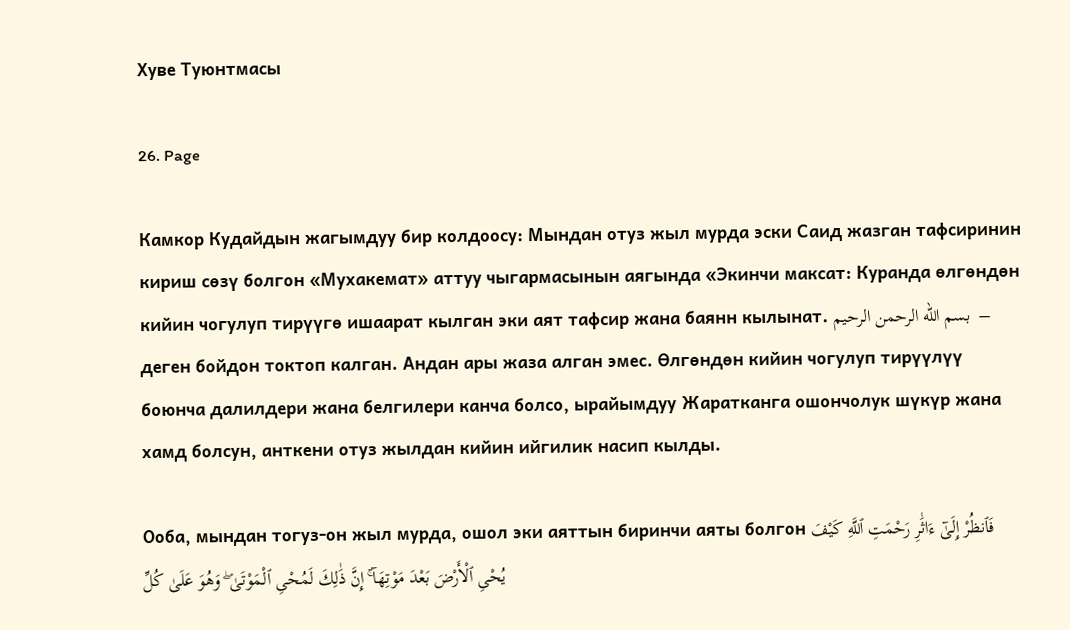Хуве Туюнтмасы

26. Page

Камкор Кудайдын жагымдуу бир колдоосу: Мындан отуз жыл мурда эски Саид жазган тафсиринин кириш сѳзү болгон «Мухакемат» аттуу чыгармасынын аягында «Экинчи максат: Куранда өлгөндөн кийин чогулуп тирүүгө ишаарат кылган эки аят тафсир жана баянн кылынат. بسم الله الرحمن الرحيم  – деген бойдон токтоп калган. Андан ары жаза алган эмес. Өлгөндөн кийин чогулуп тирүүлүү боюнча далилдери жана белгилери канча болсо, ырайымдуу Жаратканга ошончолук шүкүр жана хамд болсун, анткени отуз жылдан кийин ийгилик насип кылды.

Ооба, мындан тогуз-он жыл мурда, ошол эки аяттын биринчи аяты болгон فَٱنظُرْ إِلَىٰٓ ءَاثَٰرِ رَحْمَتِ ٱللَّهِ كَيْفَ يُحْىِ ٱلْأَرْضَ بَعْدَ مَوْتِهَآ ۚ إِنَّ ذَٰلِكَ لَمُحْىِ ٱلْمَوْتَىٰ ۖ وَهُوَ عَلَىٰ كُلِّ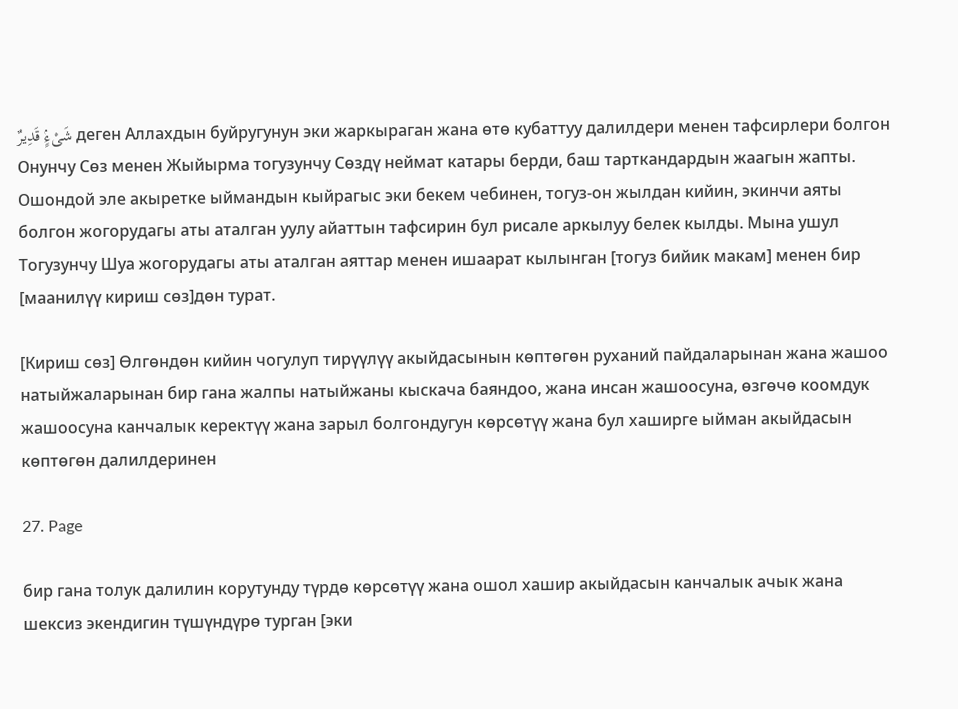شَىْءٍۢ قَدِيرٌ деген Аллахдын буйругунун эки жаркыраган жана өтө кубаттуу далилдери менен тафсирлери болгон Онунчу Сөз менен Жыйырма тогузунчу Сөздү неймат катары берди, баш тарткандардын жаагын жапты. Ошондой эле акыретке ыймандын кыйрагыс эки бекем чебинен, тогуз-он жылдан кийин, экинчи аяты болгон жогорудагы аты аталган уулу айаттын тафсирин бул рисале аркылуу белек кылды. Мына ушул Тогузунчу Шуа жогорудагы аты аталган аяттар менен ишаарат кылынган [тогуз бийик макам] менен бир [маанилүү кириш сөз]дөн турат.

[Кириш сөз] Өлгөндөн кийин чогулуп тирүүлүү акыйдасынын көптөгөн руханий пайдаларынан жана жашоо натыйжаларынан бир гана жалпы натыйжаны кыскача баяндоо, жана инсан жашоосуна, ѳзгѳчѳ коомдук жашоосуна канчалык керектүү жана зарыл болгондугун кѳрсѳтүү жана бул хаширге ыйман акыйдасын көптөгөн далилдеринен

27. Page

бир гана толук далилин корутунду түрдө көрсөтүү жана ошол хашир акыйдасын канчалык ачык жана шексиз экендигин түшүндүрө турган [эки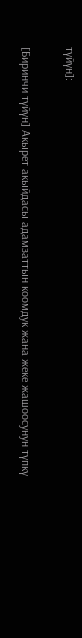түйүн]:

[Биринчи түйүн] Акырет акыйдасы адамзаттын коомдук жана жеке жашоосунун түпкү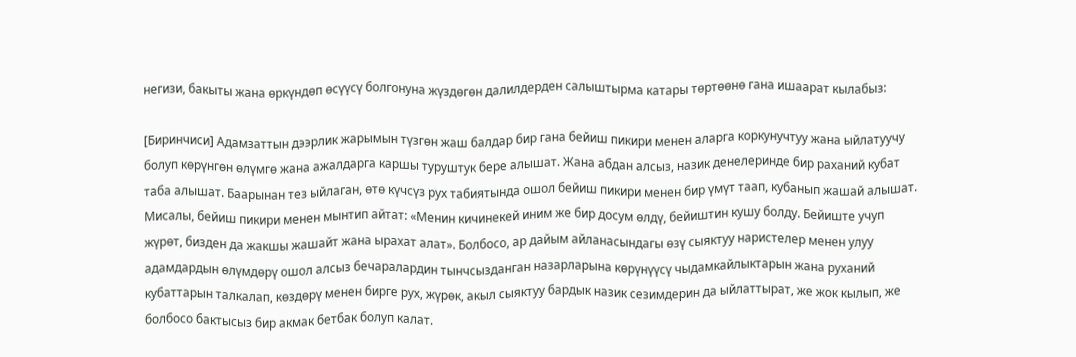негизи, бакыты жана өркүндөп өсүүсү болгонуна жүздөгөн далилдерден салыштырма катары төртѳѳнѳ гана ишаарат кылабыз:

[Биринчиси] Адамзаттын дээрлик жарымын түзгѳн жаш балдар бир гана бейиш пикири менен аларга коркунучтуу жана ыйлатуучу болуп көрүнгөн өлүмгө жана ажалдарга каршы туруштук бере алышат. Жана абдан алсыз, назик денелеринде бир раханий кубат таба алышат. Баарынан тез ыйлаган, ѳтѳ күчсүз рух табиятында ошол бейиш пикири менен бир үмүт таап, кубанып жашай алышат. Мисалы, бейиш пикири менен мынтип айтат: «Менин кичинекей иним же бир досум өлдү, бейиштин кушу болду. Бейиште учуп жүрөт, бизден да жакшы жашайт жана ырахат алат». Болбосо, ар дайым айланасындагы өзү сыяктуу наристелер менен улуу адамдардын өлүмдөрү ошол алсыз бечаралардин тынчсызданган назарларына көрүнүүсү чыдамкайлыктарын жана руханий кубаттарын талкалап, көздөрү менен бирге рух, жүрѳк, акыл сыяктуу бардык назик сезимдерин да ыйлаттырат, же жок кылып, же болбосо бактысыз бир акмак бетбак болуп калат.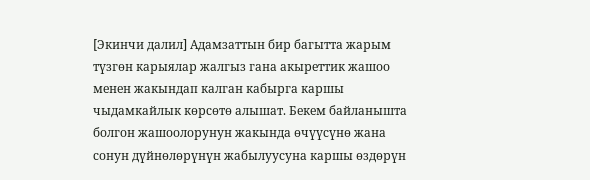[Экинчи далил] Адамзаттын бир багытта жарым түзгѳн карыялар жалгыз гана акыреттик жашоо менен жакындап калган кабырга каршы чыдамкайлык кѳрсѳтѳ алышат. Бекем байланышта болгон жашоолорунун жакында өчүүсүнө жана сонун дүйнѳлѳрүнүн жабылуусуна каршы ѳздѳрүн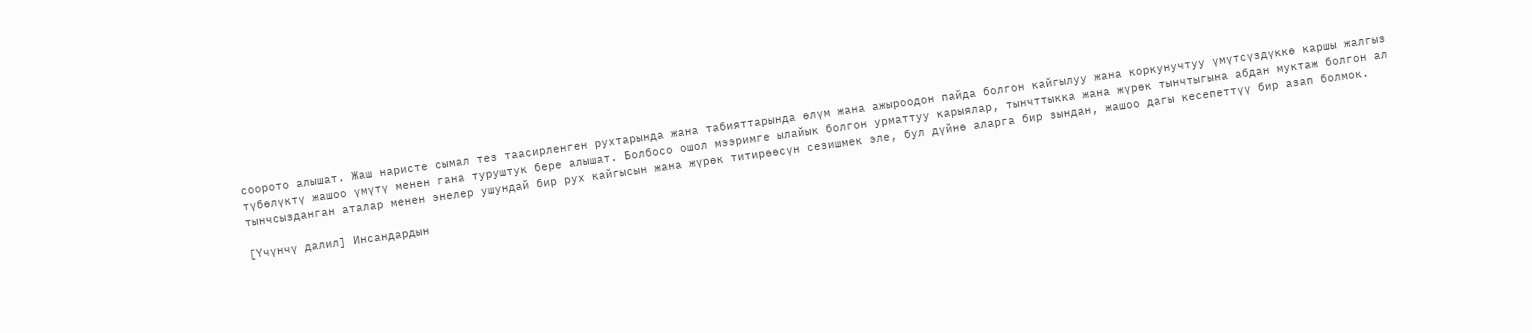соорото алышат. Жаш наристе сымал тез таасирленген рухтарында жана табияттарында өлүм жана ажыроодон пайда болгон кайгылуу жана коркунучтуу үмүтсүздүккѳ каршы жалгыз түбөлүктү жашоо үмүтү менен гана туруштук бере алышат. Болбосо ошол мээримге ылайык болгон урматтуу карыялар, тынчттыкка жана жүрѳк тынчтыгына абдан муктаж болгон ал тынчсызданган аталар менен энелер ушундай бир рух кайгысын жана жүрѳк титирѳѳсүн сезишмек эле, бул дүйнѳ аларга бир зындан, жашоо дагы кесепеттүү бир азап болмок.

[Үчүнчү далил] Инсандардын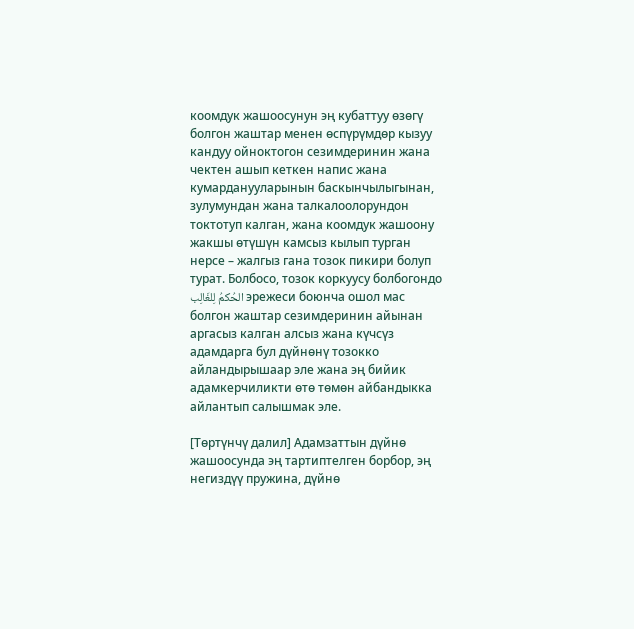коомдук жашоосунун эң кубаттуу өзөгү болгон жаштар менен өспүрүмдөр кызуу кандуу ойноктогон сезимдеринин жана чектен ашып кеткен напис жана кумарданууларынын баскынчылыгынан, зулумундан жана талкалоолорундон токтотуп калган, жана коомдук жашоону жакшы өтүшүн камсыз кылып турган нерсе – жалгыз гана тозок пикири болуп турат. Болбосо, тозок коркуусу болбогондо الحُكمُ لِلغَالِب эрежеси боюнча ошол мас болгон жаштар сезимдеринин айынан аргасыз калган алсыз жана күчсүз адамдарга бул дүйнѳнү тозокко айландырышаар эле жана эң бийик адамкерчиликти ѳтѳ төмөн айбандыкка айлантып салышмак эле.

[Төртүнчү далил] Адамзаттын дүйнѳ жашоосунда эң тартиптелген борбор, эң негиздүү пружина, дүйнѳ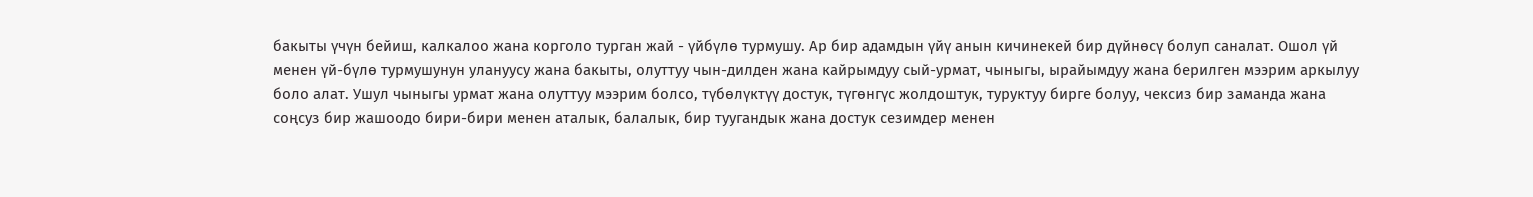бакыты үчүн бейиш, калкалоо жана корголо турган жай - үйбүлѳ турмушу. Ар бир адамдын үйү анын кичинекей бир дүйнөсү болуп саналат. Ошол үй менен үй-бүлѳ турмушунун улануусу жана бакыты, олуттуу чын-дилден жана кайрымдуу сый-урмат, чыныгы, ырайымдуу жана берилген мээрим аркылуу боло алат. Ушул чыныгы урмат жана олуттуу мээрим болсо, түбөлүктүү достук, түгөнгүс жолдоштук, туруктуу бирге болуу, чексиз бир заманда жана соңсуз бир жашоодо бири-бири менен аталык, балалык, бир туугандык жана достук сезимдер менен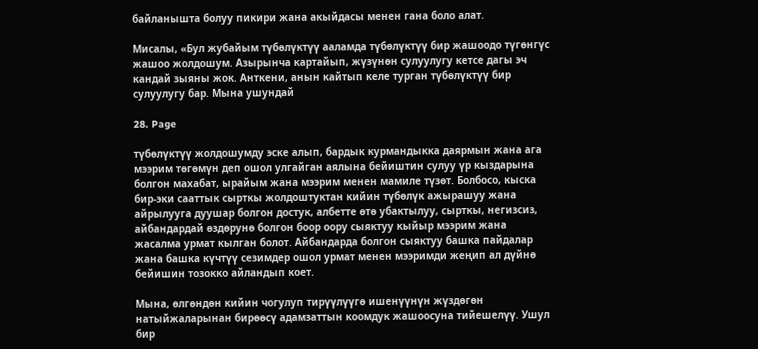байланышта болуу пикири жана акыйдасы менен гана боло алат.

Мисалы, «Бул жубайым түбөлүктүү ааламда түбөлүктүү бир жашоодо түгөнгүс жашоо жолдошум. Азырынча картайып, жүзүнөн сулуулугу кетсе дагы эч кандай зыяны жок. Анткени, анын кайтып келе турган түбөлүктүү бир сулуулугу бар. Мына ушундай

28. Page

түбѳлүктүү жолдошумду эске алып, бардык курмандыкка даярмын жана ага мээрим төгөмүн деп ошол улгайган аялына бейиштин сулуу үр кыздарына болгон махабат, ырайым жана мээрим менен мамиле түзөт. Болбосо, кыска бир-эки сааттык сырткы жолдоштуктан кийин түбөлүк ажырашуу жана айрылууга дуушар болгон достук, албетте ѳтѳ убактылуу, сырткы, негизсиз, айбандардай өздөрунө болгон боор оору сыяктуу кыйыр мээрим жана жасалма урмат кылган болот. Айбандарда болгон сыяктуу башка пайдалар жана башка күчтүү сезимдер ошол урмат менен мээримди жеңип ал дүйнѳ бейишин тозокко айландып коет.

Мына, өлгөндөн кийин чогулуп тирүүлүүгө ишенүүнүн жүздөгөн натыйжаларынан бирөөсү адамзаттын коомдук жашоосуна тийешелүү. Ушул бир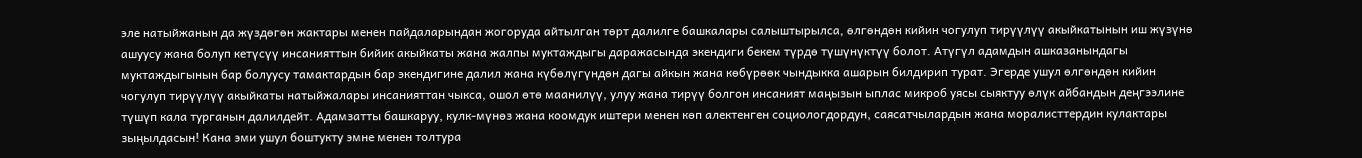эле натыйжанын да жүздөгөн жактары менен пайдаларындан жогоруда айтылган төрт далилге башкалары салыштырылса, өлгөндөн кийин чогулуп тирүүлүү акыйкатынын иш жүзүнө ашуусу жана болуп кетүсүү инсанияттын бийик акыйкаты жана жалпы муктаждыгы даражасында экендиги бекем түрдө түшүнүктүү болот. Атүгүл адамдын ашказанындагы муктаждыгынын бар болуусу тамактардын бар экендигине далил жана күбөлүгүндөн дагы айкын жана кѳбүрѳѳк чындыкка ашарын билдирип турат. Эгерде ушул өлгөндөн кийин чогулуп тирүүлүү акыйкаты натыйжалары инсанияттан чыкса, ошол өтө маанилүү, улуу жана тирүү болгон инсаният маңызын ыплас микроб уясы сыяктуу ѳлүк айбандын деңгээлине түшүп кала турганын далилдейт. Адамзатты башкаруу, кулк-мүнөз жана коомдук иштери менен көп алектенген социологдордун, саясатчылардын жана моралисттердин кулактары зыңылдасын! Кана эми ушул боштукту эмне менен толтура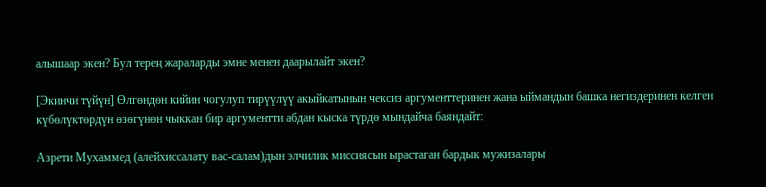алышаар экен? Бул терең жараларды эмне менен даарылайт экен?

[Экинчи түйүн] Өлгөндөн кийин чогулуп тирүүлүү акыйкатынын чексиз аргументтеринен жана ыймандын башка негиздеринен келген күбөлүктөрдүн ѳзѳгүнөн чыккан бир аргументти абдан кыска түрдө мындайча баяндайт:

Азрети Мухаммед (алейхиссалату вас-салам)дын элчилик миссиясын ырастаган бардык мужизалары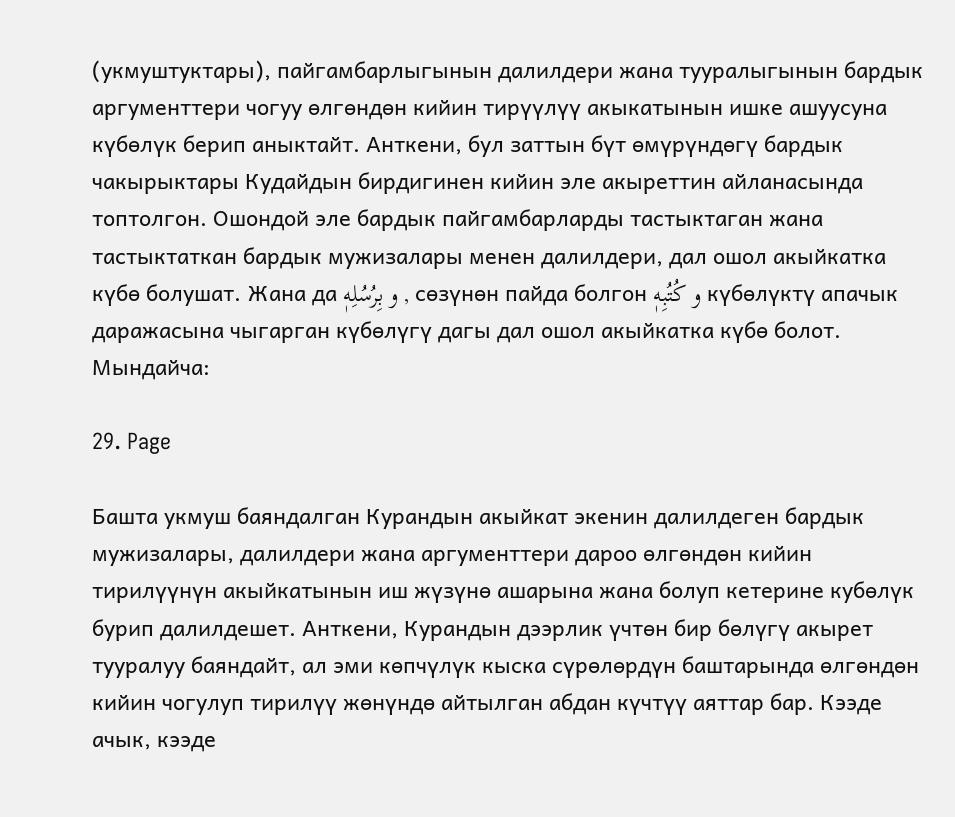(укмуштуктары), пайгамбарлыгынын далилдери жана тууралыгынын бардык аргументтери чогуу өлгөндөн кийин тирүүлүү акыкатынын ишке ашуусуна күбөлүк берип аныктайт. Анткени, бул заттын бүт өмүрүндөгү бардык чакырыктары Кудайдын бирдигинен кийин эле акыреттин айланасында топтолгон. Ошондой эле бардык пайгамбарларды тастыктаган жана тастыктаткан бардык мужизалары менен далилдери, дал ошол акыйкатка күбө болушат. Жана да و بِرُسُلِهٖ , сөзүнөн пайда болгон و كُتُبِهٖ күбөлүктү апачык даражасына чыгарган күбөлүгү дагы дал ошол акыйкатка күбө болот. Мындайча:

29. Page

Башта укмуш баяндалган Курандын акыйкат экенин далилдеген бардык мужизалары, далилдери жана аргументтери дароо өлгөндөн кийин тирилүүнүн акыйкатынын иш жүзүнө ашарына жана болуп кетерине кубөлүк бурип далилдешет. Анткени, Курандын дээрлик үчтөн бир бөлүгү акырет тууралуу баяндайт, ал эми көпчүлүк кыска сүрөлөрдүн баштарында өлгөндөн кийин чогулуп тирилүү жөнүндө айтылган абдан күчтүү аяттар бар. Кээде ачык, кээде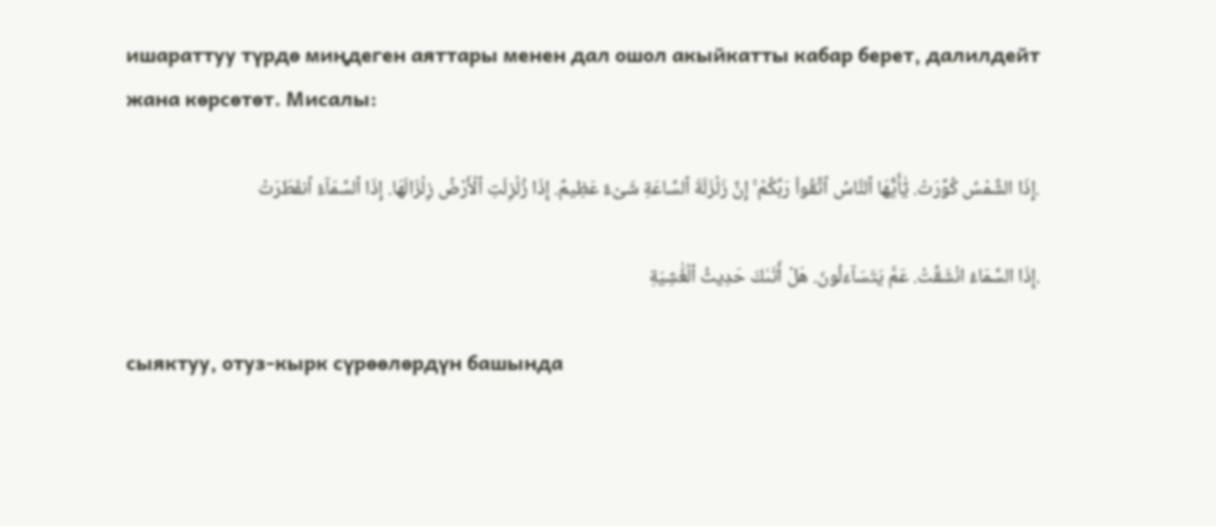ишараттуу түрдө миңдеген аяттары менен дал ошол акыйкатты кабар берет, далилдейт жана көрсөтөт. Мисалы:

.إِذَا الشَّمْسُ كُوِّرَتْ. يَٰٓأَيُّهَا ٱلنَّاسُ ٱتَّقُواْ رَبَّكُمْ ۚ إِنَّ زَلْزَلَةَ ٱلسَّاعَةِ شَىْءٌ عَظِيمٌ. إِذَا زُلْزِلَتِ ٱلْأَرْضُ زِلْزَالَهَا. إِذَا ٱلسَّمَآءُ ٱنفَطَرَتْ

.إِذَا السَّمَاءُ انْشَقَّتْ. عَمَّ يَتَسَآءَلُونَ. هَلْ أَتَىٰكَ حَدِيثُ ٱلْغَٰشِيَةِ

сыяктуу, отуз-кырк сүрөѳлөрдүн башында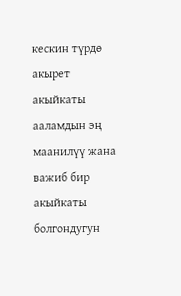кескин түрдө акырет акыйкаты ааламдын эң маанилүү жана важиб бир акыйкаты болгондугун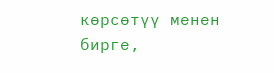көрсөтүү менен бирге,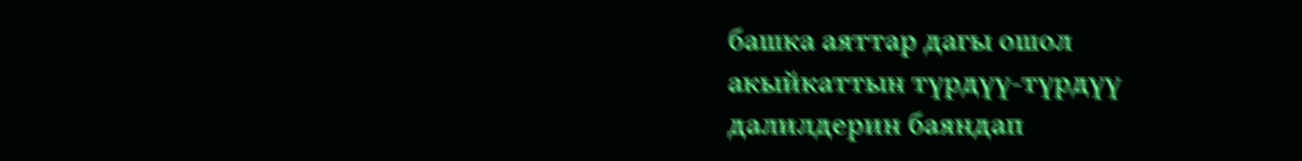башка аяттар дагы ошол акыйкаттын түрдүү-түрдүү далилдерин баяндап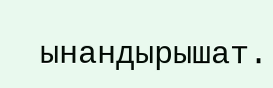ынандырышат.